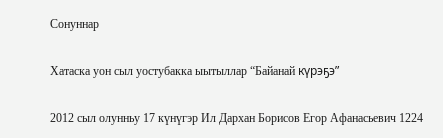Сонуннар

Хатаска уон сыл уостубакка ыытыллар “Байанай күрэҕэ”

2012 сыл олунньу 17 күнүгэр Ил Дархан Борисов Егор Афанасьевич 1224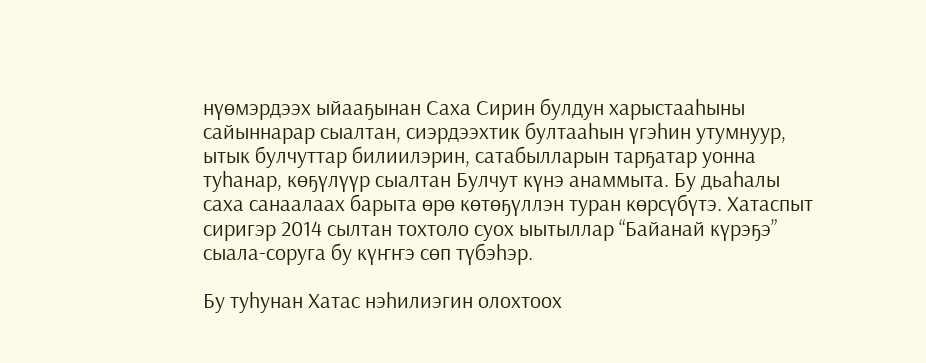нүөмэрдээх ыйааҕынан Саха Сирин булдун харыстааһыны сайыннарар сыалтан, сиэрдээхтик бултааһын үгэһин утумнуур, ытык булчуттар билиилэрин, сатабылларын тарҕатар уонна туһанар, көҕүлүүр сыалтан Булчут күнэ анаммыта. Бу дьаһалы саха санаалаах барыта өрө көтөҕүллэн туран көрсүбүтэ. Хатаспыт сиригэр 2014 сылтан тохтоло суох ыытыллар “Байанай күрэҕэ” сыала-соруга бу күҥҥэ сөп түбэһэр.

Бу туһунан Хатас нэһилиэгин олохтоох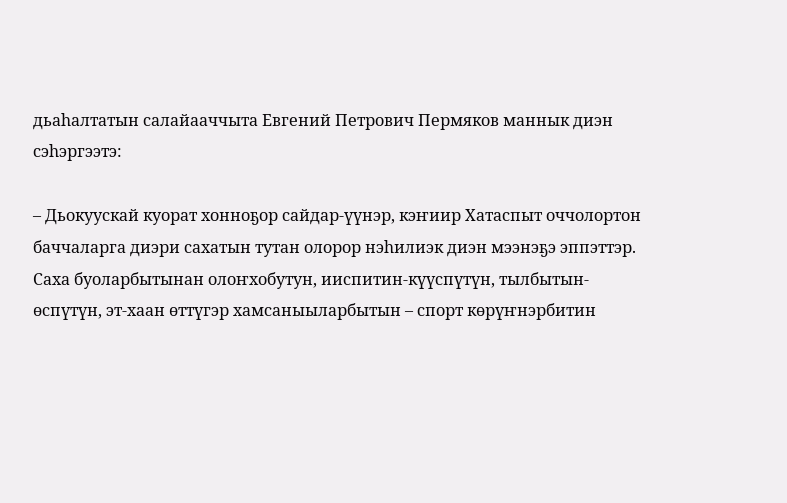дьаһалтатын салайааччыта Евгений Петрович Пермяков маннык диэн сэһэргээтэ:

– Дьокуускай куорат хонноҕор сайдар-үүнэр, кэҥиир Хатаспыт оччолортон баччаларга диэри сахатын тутан олорор нэһилиэк диэн мээнэҕэ эппэттэр. Саха буоларбытынан олоҥхобутун, ииспитин-күүспүтүн, тылбытын-өспүтүн, эт-хаан өттүгэр хамсаныыларбытын – спорт көрүҥнэрбитин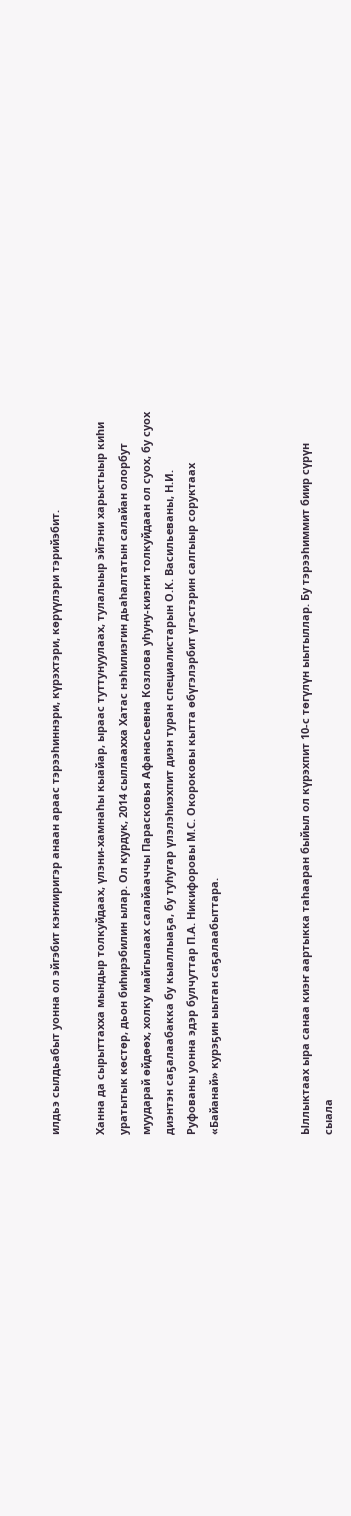илдьэ сылдьабыт уонна ол эйгэбит кэҥииригэр анаан араас тэрээһиннэри, күрэхтэри, көрүүлэри тэрийэбит.

Ханна да сырыттахха мындыр толкуйдаах, үлэни-хамнаһы кыайар, ыраас туттунуулаах, тулалыыр эйгэни харыстыыр киһи уратытык көстөр, дьон биһирэбилин ылар. Ол курдук, 2014 сыллаахха Хатас нэһилиэгин дьаһалтатын салайан олорбут муударай өйдөөх, холку майгылаах салайааччы Парасковья Афанасьевна Козлова уһуну-киэҥи толкуйдаан ол суох, бу суох диэнтэн саҕалаабакка бу кыаллыаҕа, бу туһугар үлэлэһиэхпит диэн туран специалистарын О.К. Васильеваны, Н.И. Руфованы уонна эдэр булчуттар П.А. Никифоровы М.С. Окороковы кытта өбүгэлэрбит үгэстэрин салгыыр соруктаах «Байанай» курэҕин ыытан саҕалаабыттара.



Ыллыктаах ыра санаа киэҥ аартыкка таһааран быйыл ол күрэхпит 10-с төгүлүн ыытыллар. Бу тэрээһиммит биир сүрүн сыала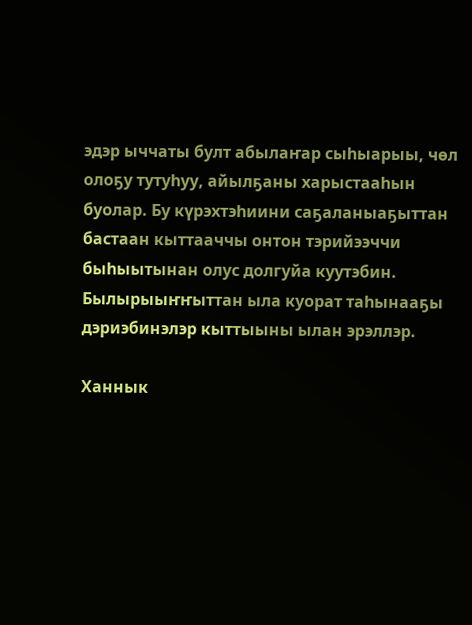эдэр ыччаты булт абылаҥар сыһыарыы, чөл олоҕу тутуһуу, айылҕаны харыстааһын буолар. Бу күрэхтэһиини саҕаланыаҕыттан бастаан кыттааччы онтон тэрийээччи быһыытынан олус долгуйа куутэбин. Былырыыҥҥыттан ыла куорат таһынааҕы дэриэбинэлэр кыттыыны ылан эрэллэр.

Ханнык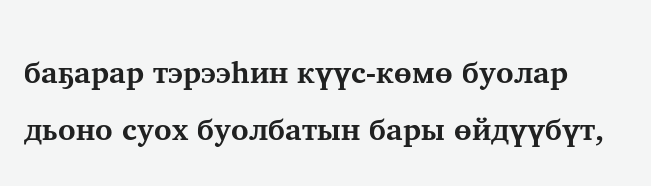баҕарар тэрээһин күүс-көмө буолар дьоно суох буолбатын бары өйдүүбүт,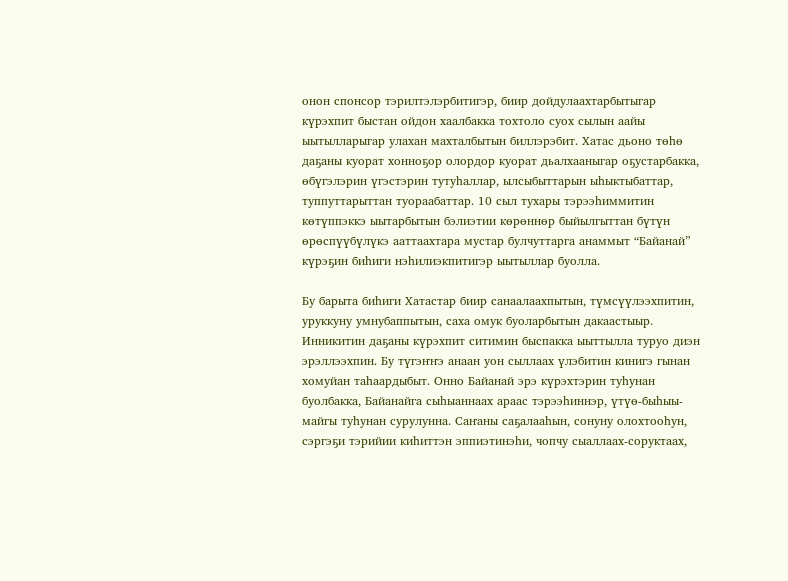онон спонсор тэрилтэлэрбитигэр, биир дойдулаахтарбытыгар күрэхпит быстан ойдон хаалбакка тохтоло суох сылын аайы ыытылларыгар улахан махталбытын биллэрэбит. Хатас дьоно төһө даҕаны куорат хонноҕор олордор куорат дьалхааныгар оҕустарбакка, өбүгэлэрин үгэстэрин тутуһаллар, ылсыбыттарын ыһыктыбаттар, туппуттарыттан туораабаттар. 10 сыл тухары тэрээһиммитин көтүппэккэ ыытарбытын бэлиэтии көрөннөр быйылгыттан бүтүн өрөспүүбүлүкэ ааттаахтара мустар булчуттарга анаммыт “Байанай” күрэҕин биһиги нэһилиэкпитигэр ыытыллар буолла.

Бу барыта биһиги Хатастар биир санаалаахпытын, түмсүүлээхпитин, уруккуну умнубаппытын, саха омук буоларбытын дакаастыыр. Инникитин даҕаны күрэхпит ситимин быспакка ыыттылла туруо диэн эрэллээхпин. Бу түгэҥҥэ анаан уон сыллаах үлэбитин кинигэ гынан хомуйан таһаардыбыт. Онно Байанай эрэ күрэхтэрин туһунан буолбакка, Байанайга сыһыаннаах араас тэрээһиннэр, үтүө-быһыы-майгы туһунан сурулунна. Саҥаны саҕалааһын, сонуну олохтооһун, сэргэҕи тэрийии киһиттэн эппиэтинэһи, чопчу сыаллаах-соруктаах,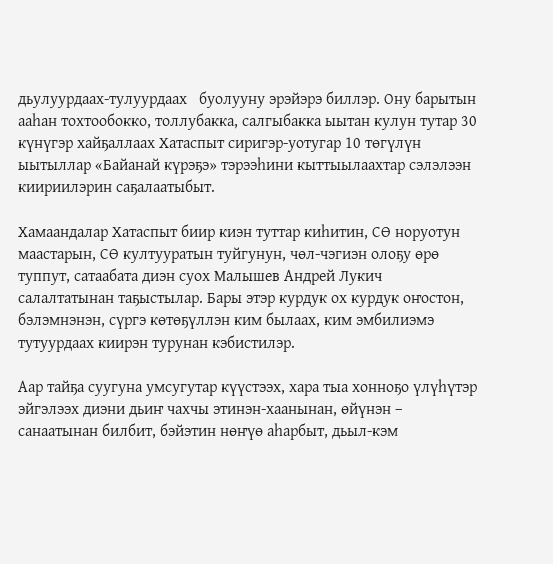дьулуурдаах-тулуурдаах   буолууну эрэйэрэ биллэр. Ону барытын ааһан тохтообокко, толлубакка, салгыбакка ыытан кулун тутар 30 күнүгэр хайҕаллаах Хатаспыт сиригэр-уотугар 10 төгүлүн ыытыллар «Байанай күрэҕэ» тэрээһини кыттыылаахтар сэлэлээн киириилэрин саҕалаатыбыт.

Хамаандалар Хатаспыт биир киэн туттар киһитин, СӨ норуотун маастарын, СӨ култууратын туйгунун, чөл-чэгиэн олоҕу өрө туппут, сатаабата диэн суох Малышев Андрей Лукич салалтатынан таҕыстылар. Бары этэр курдук ох курдук оҥостон, бэлэмнэнэн, сүргэ көтөҕүллэн ким былаах, ким эмбилиэмэ тутуурдаах киирэн турунан кэбистилэр.

Аар тайҕа суугуна умсугутар күүстээх, хара тыа хонноҕо үлүһүтэр эйгэлээх диэни дьиҥ чахчы этинэн-хаанынан, өйүнэн – санаатынан билбит, бэйэтин нөҥүө аһарбыт, дьыл-кэм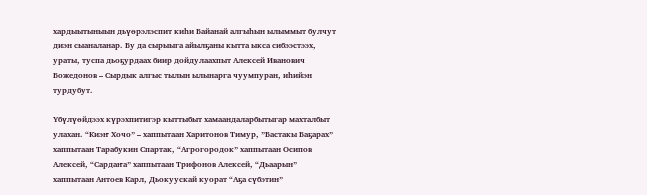хардыытыныын дьүөрэлэспит киһи Байанай алгыһын ылыммыт булчут диэн сыаналанар. Бу да сырыыга айылҕаны кытта ыкса сибээстээх, ураты, туспа дьоҕурдаах биир дойдулаахпыт Алексей Иванович Божедонов – Сырдык алгыс тылын ылынарга чуумпуран, иһийэн турдубут.

Үбүлүөйдээх күрэхпитигэр кыттыбыт хамаандаларбытыгар махталбыт улахан. “Киэҥ Хочо” – хаппытаан Харитонов Тимур, ”Бастакы Баҕарах” хаппытаан Тарабукин Спартак, “Агрогородок” хаппытаан Осипов Алексей, “Сардаҥа” хаппытаан Трифонов Алексей, “Дьаарын” хаппытаан Антоев Карл, Дьокуускай куорат “Аҕа сүбэтин”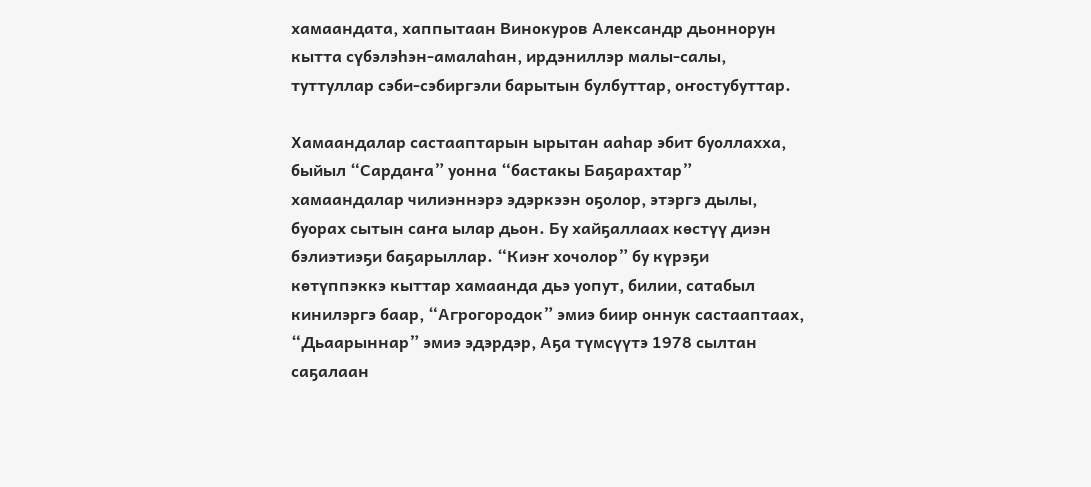хамаандата, хаппытаан Винокуров Александр дьоннорун кытта сүбэлэһэн-амалаһан, ирдэниллэр малы-салы, туттуллар сэби-сэбиргэли барытын булбуттар, оҥостубуттар.

Хамаандалар састааптарын ырытан ааһар эбит буоллахха, быйыл “Сардаҥа” уонна “бастакы Баҕарахтар” хамаандалар чилиэннэрэ эдэркээн оҕолор, этэргэ дылы, буорах сытын саҥа ылар дьон. Бу хайҕаллаах көстүү диэн бэлиэтиэҕи баҕарыллар. “Киэҥ хочолор” бу күрэҕи көтүппэккэ кыттар хамаанда дьэ уопут, билии, сатабыл кинилэргэ баар, “Агрогородок” эмиэ биир оннук састааптаах, “Дьаарыннар” эмиэ эдэрдэр, Аҕа түмсүүтэ 1978 сылтан саҕалаан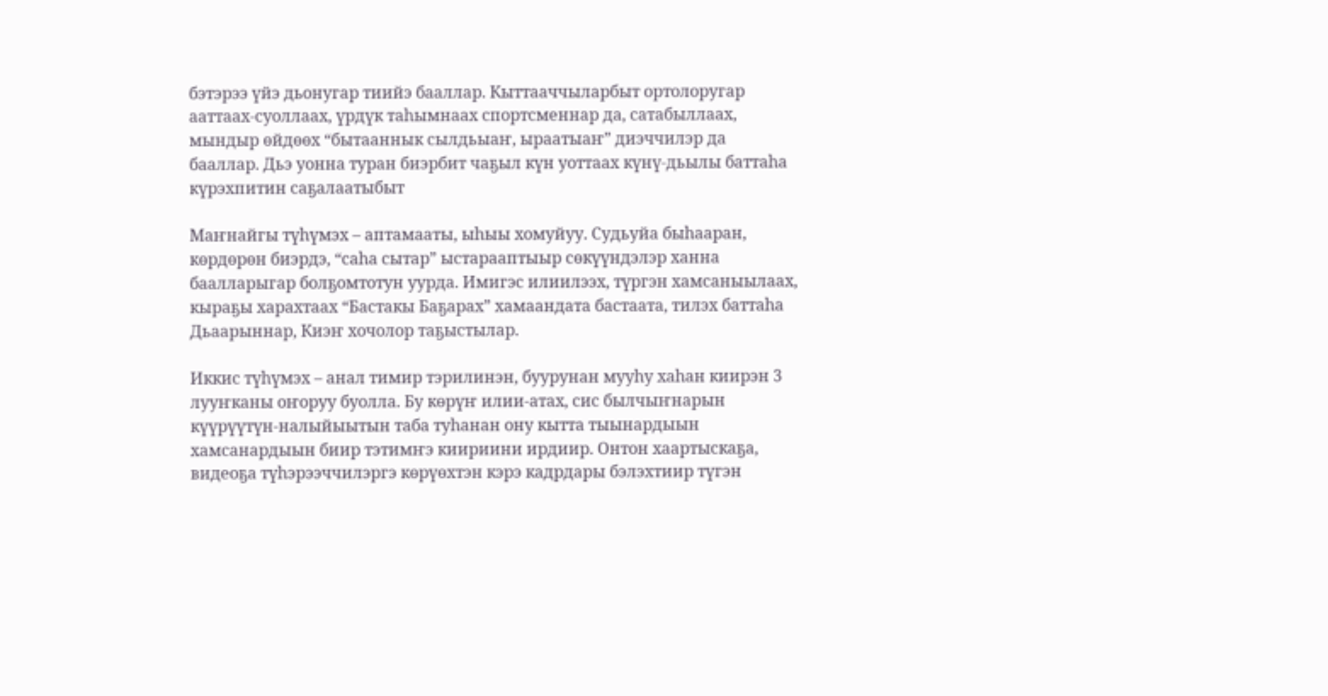бэтэрээ үйэ дьонугар тиийэ бааллар. Кыттааччыларбыт ортолоругар ааттаах-суоллаах, үрдүк таһымнаах спортсменнар да, сатабыллаах, мындыр өйдөөх “бытааннык сылдьыаҥ, ыраатыаҥ” диэччилэр да бааллар. Дьэ уонна туран биэрбит чаҕыл күн уоттаах күнү-дьылы баттаһа күрэхпитин саҕалаатыбыт

Маҥнайгы түһүмэх – аптамааты, ыһыы хомуйуу. Судьуйа быһааран, көрдөрөн биэрдэ, “саһа сытар” ыстарааптыыр сөкүүндэлэр ханна баалларыгар болҕомтотун уурда. Имигэс илиилээх, түргэн хамсаныылаах, кыраҕы харахтаах “Бастакы Баҕарах” хамаандата бастаата, тилэх баттаһа Дьаарыннар, Киэҥ хочолор таҕыстылар.

Иккис түһүмэх – анал тимир тэрилинэн, буурунан мууһу хаһан киирэн 3 лууҥканы оҥоруу буолла. Бу көрүҥ илии-атах, сис былчыҥнарын күүрүүтүн-налыйыытын таба туһанан ону кытта тыынардыын хамсанардыын биир тэтимҥэ киириини ирдиир. Онтон хаартыскаҕа, видеоҕа түһэрээччилэргэ көрүөхтэн кэрэ кадрдары бэлэхтиир түгэн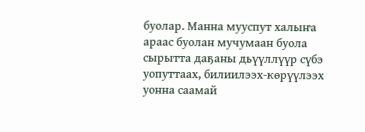буолар. Манна мууспут халыҥа араас буолан мучумаан буола сырытта даҕаны дьүүллүүр сүбэ уопуттаах, билиилээх-көрүүлээх уонна саамай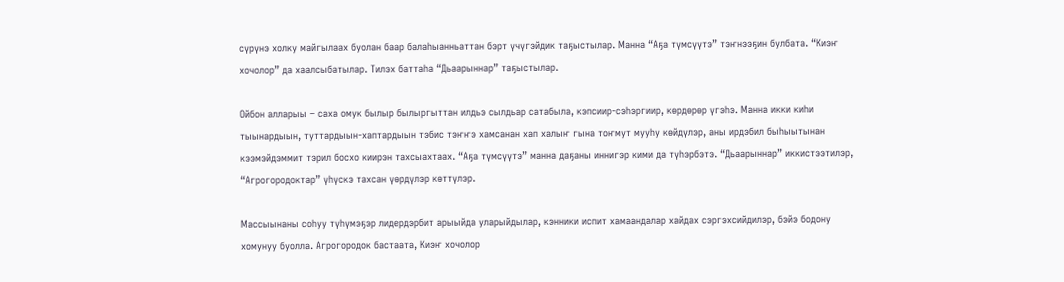сүрүнэ холку майгылаах буолан баар балаһыанньаттан бэрт үчүгэйдик таҕыстылар. Манна “Аҕа түмсүүтэ” тэҥнээҕин булбата. “Киэҥ хочолор” да хаалсыбатылар. Тилэх баттаһа “Дьаарыннар” таҕыстылар.

Ойбон алларыы – саха омук былыр былыргыттан илдьэ сылдьар сатабыла, кэпсиир-сэһэргиир, көрдөрөр үгэһэ. Манна икки киһи тыынардыын, туттардыын-хаптардыын тэбис тэҥҥэ хамсанан хап халыҥ гына тоҥмут мууһу көйдүлэр, аны ирдэбил быһыытынан кээмэйдэммит тэрил босхо киирэн тахсыахтаах. “Аҕа түмсүүтэ” манна даҕаны иннигэр кими да түһэрбэтэ. “Дьаарыннар” иккистээтилэр, “Агрогородоктар” үһүскэ тахсан үөрдүлэр көттүлэр.

Массыынаны соһуу түһүмэҕэр лидердэрбит арыыйда уларыйдылар, кэнники испит хамаандалар хайдах сэргэхсийдилэр, бэйэ бодону хомунуу буолла. Агрогородок бастаата, Киэҥ хочолор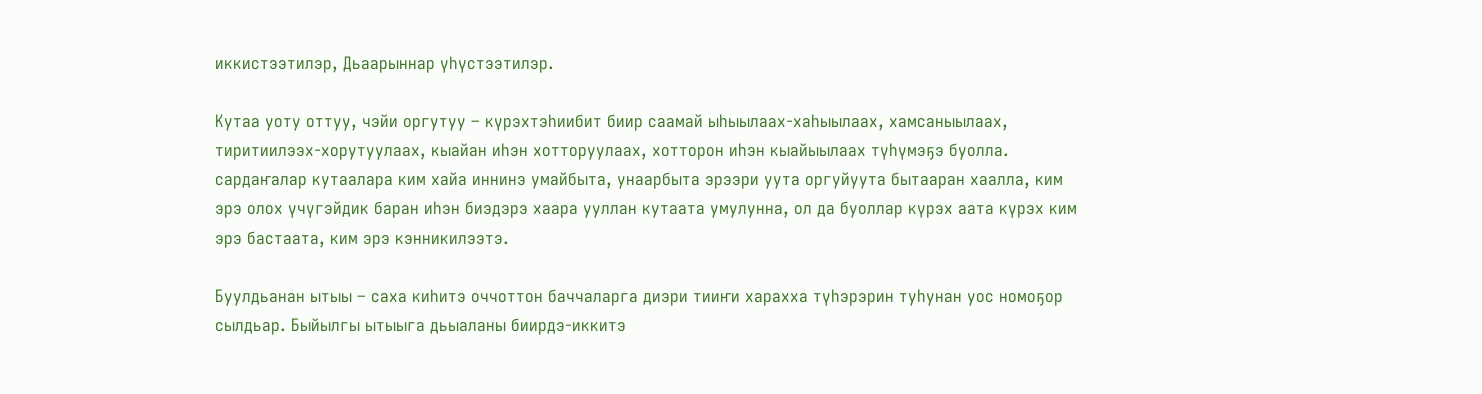иккистээтилэр, Дьаарыннар үһүстээтилэр.

Кутаа уоту оттуу, чэйи оргутуу – күрэхтэһиибит биир саамай ыһыылаах-хаһыылаах, хамсаныылаах, тиритиилээх-хорутуулаах, кыайан иһэн хотторуулаах, хотторон иһэн кыайыылаах түһүмэҕэ буолла. сардаҥалар кутаалара ким хайа иннинэ умайбыта, унаарбыта эрээри уута оргуйуута бытааран хаалла, ким эрэ олох үчүгэйдик баран иһэн биэдэрэ хаара ууллан кутаата умулунна, ол да буоллар күрэх аата күрэх ким эрэ бастаата, ким эрэ кэнникилээтэ.

Буулдьанан ытыы – саха киһитэ оччоттон баччаларга диэри тииҥи харахха түһэрэрин туһунан уос номоҕор сылдьар. Быйылгы ытыыга дьыаланы биирдэ-иккитэ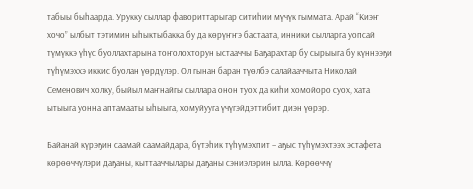табыы быһаарда. Урукку сыллар фавориттарыгар ситиһии мүчүк гыммата. Арай “Киэҥ хочо” ылбыт тэтимин ыһыктыбакка бу да көрүҥҥэ бастаата, инники сылларга уопсай түмүккэ үһүс буоллахтарына тоҥолохторун ыстааччы Баҕарахтар бу сырыыга бу күннээҕи түһүмэххэ иккис буолан үөрдүлэр. Ол гынан баран түөлбэ салайааччыта Николай Семенович холку, быйыл маҥнайгы сыллара онон туох да киһи хомойоро суох, хата ытыыга уонна аптамааты ыһыыга, хомуйууга үчүгэйдэттибит диэн үөрэр.

Байанай күрэҕин саамай саамайдара, бүтэһик түһүмэхпит – аҕыс түһүмэхтээх эстафета көрөөччүлэри даҕаны, кыттааччылары даҕаны сэниэлэрин ылла. Көрөөччү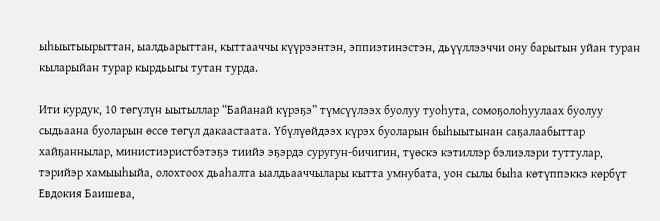ыһыытыырыттан, ыалдьарыттан, кыттааччы күүрээнтэн, эппиэтинэстэн, дьүүллээччи ону барытын уйан туран кыларыйан турар кырдьыгы тутан турда.

Ити курдук, 10 төгүлүн ыытыллар “Байанай күрэҕэ” түмсүүлээх буолуу туоһута, сомоҕолоһуулаах буолуу сыдьаана буоларын өссө төгүл дакаастаата. Үбүлүөйдээх күрэх буоларын быһыытынан саҕалаабыттар хайҕаннылар, министиэристбэтэҕэ тиийэ эҕэрдэ суругун-бичигин, түөскэ кэтиллэр бэлиэлэри туттулар, тэрийэр хамыыһыйа, олохтоох дьаһалта ыалдьааччылары кытта умнубата, уон сылы быһа көтүппэккэ көрбүт Евдокия Баишева,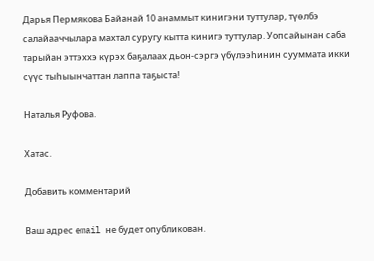Дарья Пермякова Байанай 10 анаммыт кинигэни туттулар, түөлбэ салайааччылара махтал суругу кытта кинигэ туттулар. Уопсайынан саба тарыйан эттэххэ күрэх баҕалаах дьон-сэргэ үбүлээһинин сууммата икки сүүс тыһыынчаттан лаппа таҕыста!

Наталья Руфова.

Хатас.

Добавить комментарий

Ваш адрес email не будет опубликован.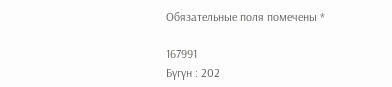Обязательные поля помечены *

167991
Бүгүн : 202